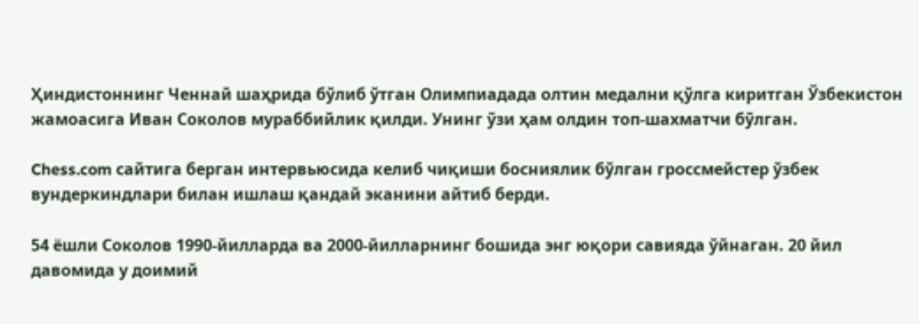Ҳиндистоннинг Ченнай шаҳрида бўлиб ўтган Олимпиадада олтин медални қўлга киритган Ўзбекистон жамоасига Иван Соколов мураббийлик қилди. Унинг ўзи ҳам олдин топ-шахматчи бўлган.

Chess.com сайтига берган интервьюсида келиб чиқиши босниялик бўлган гроссмейстер ўзбек вундеркиндлари билан ишлаш қандай эканини айтиб берди.

54 ёшли Соколов 1990-йилларда ва 2000-йилларнинг бошида энг юқори савияда ўйнаган. 20 йил давомида у доимий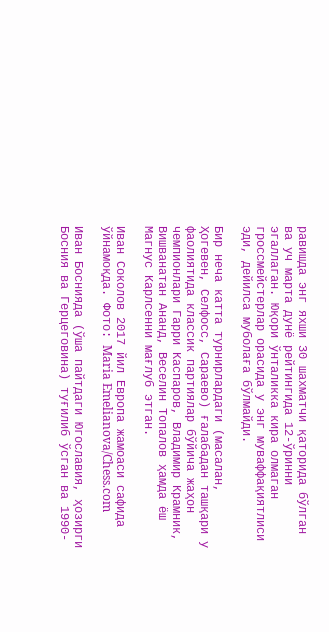равишда энг яхши 30 шахматчи қаторида бўлган ва уч марта дунё рейтингида 12-ўринни эгаллаган. Юқори ўнталикка кира олмаган гроссмейстерлар орасида у энг муваффақиятлиси эди, дейилса муболаға бўлмайди.

Бир неча катта турнирлардаги (масалан, Ҳогевен, Селфосс, Сараево) ғалабадан ташқари у фаолиятида классик партиялар бўйича жаҳон чемпионлари Гарри Каспаров, Владимир Крамник, Вишванатан Ананд, Веселин Топалов ҳамда ёш Магнус Карлсенни мағлуб этган.

Иван Соколов 2017 йил Европа жамоаси сафида ўйнамоқда. Фото: Maria Emelianova/Chess.com

Иван Боснияда (ўша пайтдаги Югославия, ҳозирги Босния ва Герцеговина) туғилиб ўсган ва 1990-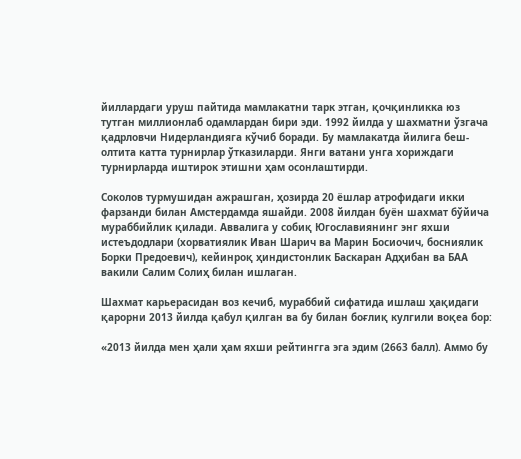йиллардаги уруш пайтида мамлакатни тарк этган, қочқинликка юз тутган миллионлаб одамлардан бири эди. 1992 йилда у шахматни ўзгача қадрловчи Нидерландияга кўчиб боради. Бу мамлакатда йилига беш-олтита катта турнирлар ўтказиларди. Янги ватани унга хориждаги турнирларда иштирок этишни ҳам осонлаштирди.

Соколов турмушидан ажрашган, ҳозирда 20 ёшлар атрофидаги икки фарзанди билан Амстердамда яшайди. 2008 йилдан буён шахмат бўйича мураббийлик қилади. Аввалига у собиқ Югославиянинг энг яхши истеъдодлари (хорватиялик Иван Шарич ва Марин Босиочич, босниялик Борки Предоевич), кейинроқ ҳиндистонлик Баскаран Адҳибан ва БАА вакили Салим Солиҳ билан ишлаган.

Шахмат карьерасидан воз кечиб, мураббий сифатида ишлаш ҳақидаги қарорни 2013 йилда қабул қилган ва бу билан боғлиқ кулгили воқеа бор:

«2013 йилда мен ҳали ҳам яхши рейтингга эга эдим (2663 балл). Аммо бу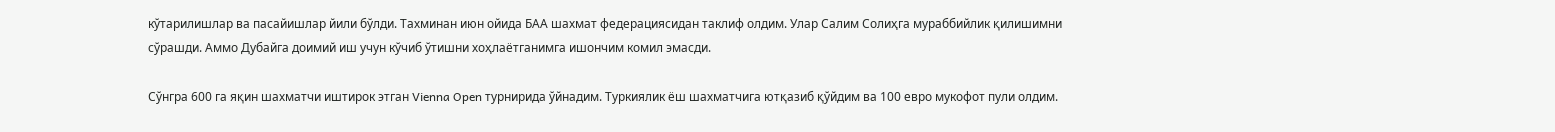кўтарилишлар ва пасайишлар йили бўлди. Тахминан июн ойида БАА шахмат федерациясидан таклиф олдим. Улар Салим Солиҳга мураббийлик қилишимни сўрашди. Аммо Дубайга доимий иш учун кўчиб ўтишни хоҳлаётганимга ишончим комил эмасди.

Сўнгра 600 га яқин шахматчи иштирок этган Vienna Open турнирида ўйнадим. Туркиялик ёш шахматчига ютқазиб қўйдим ва 100 евро мукофот пули олдим.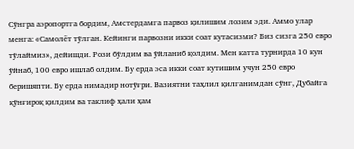Сўнгра аэропортга бордим, Амстердамга парвоз қилишим лозим эди. Аммо улар менга: «Самолёт тўлган. Кейинги парвозни икки соат кутасизми? Биз сизга 250 евро тўлаймиз», дейишди. Рози бўлдим ва ўйланиб қолдим. Мен катта турнирда 10 кун ўйнаб, 100 евро ишлаб олдим. Бу ерда эса икки соат кутишим учун 250 евро беришяпти. Бу ерда нимадир нотўғри. Вазиятни таҳлил қилганимдан сўнг, Дубайга қўнғироқ қилдим ва таклиф ҳали ҳам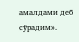амалдами деб сўрадим».